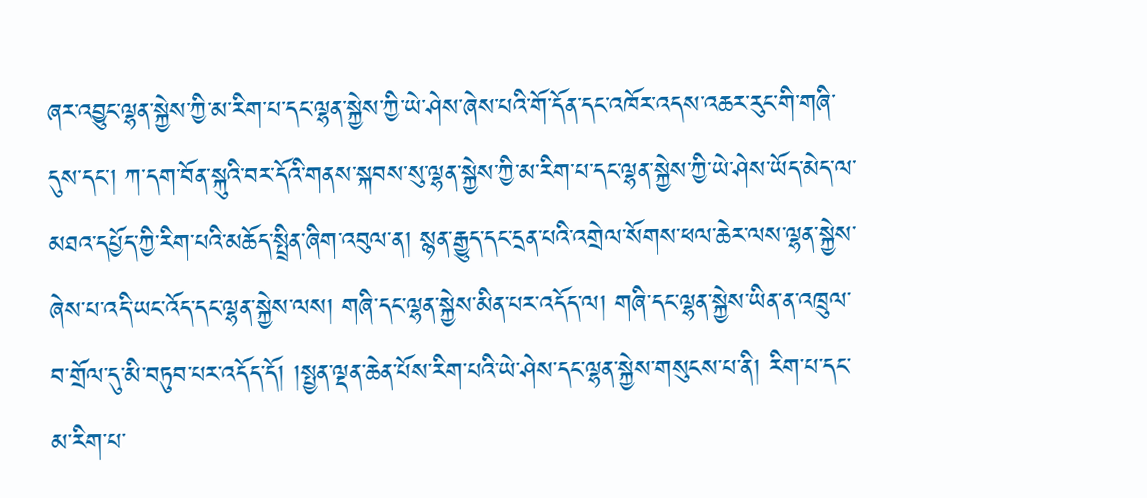ཞར་འབྱུང་ལྷན་སྐྱེས་ཀྱི་མ་རིག་པ་དང་ལྷན་སྐྱེས་ཀྱི་ཡེ་ཤེས་ཞེས་པའི་གོ་དོན་དང་འཁོར་འདས་འཆར་རུང་གི་གཞི་དུས་དང་། ཀ་དག་བོན་སྐུའི་བར་དོའི་གནས་སྐབས་སུ་ལྷན་སྐྱེས་ཀྱི་མ་རིག་པ་དང་ལྷན་སྐྱེས་ཀྱི་ཡེ་ཤེས་ཡོད་མེད་ལ་མཐའ་དཔྱོད་ཀྱི་རིག་པའི་མཆོད་སྤྲིན་ཞིག་འབུལ་ན། སྙན་རྒྱུད་དང་དྲན་པའི་འགྲེལ་སོགས་ཕལ་ཆེར་ལས་ལྷན་སྐྱེས་ཞེས་པ་འདི་ཡང་འོད་དང་ལྷན་སྐྱེས་ལས། གཞི་དང་ལྷན་སྐྱེས་མིན་པར་འདོད་ལ། གཞི་དང་ལྷན་སྐྱེས་ཡིན་ན་འཁྲུལ་བ་གྲོལ་དུ་མི་བཏུབ་པར་འདོད་དོ། །སྤྱན་ལྡན་ཆེན་པོས་རིག་པའི་ཡེ་ཤེས་དང་ལྷན་སྐྱེས་གསུངས་པ་ནི། རིག་པ་དང་མ་རིག་པ་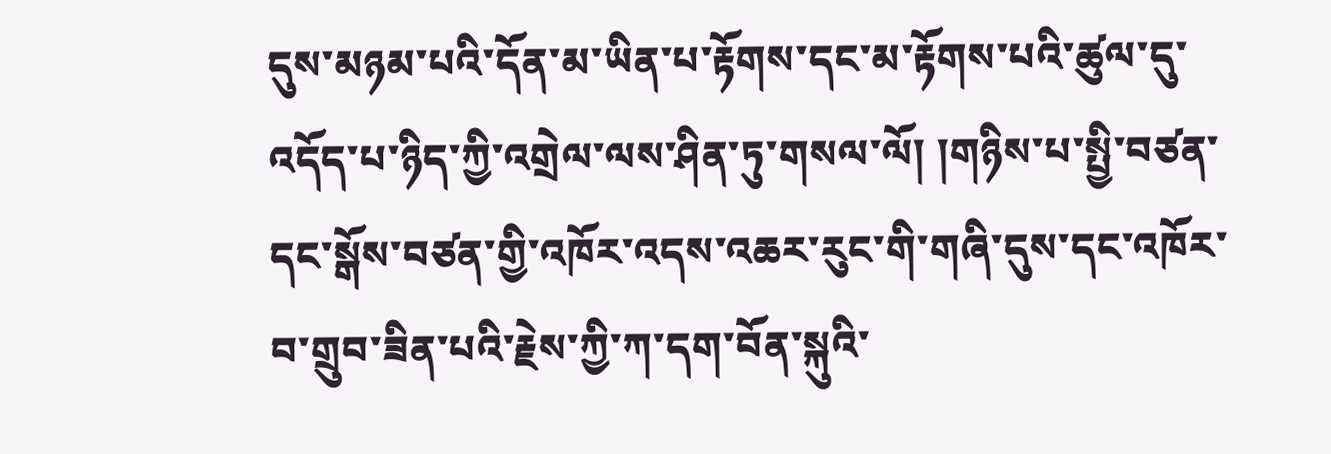དུས་མཉམ་པའི་དོན་མ་ཡིན་པ་རྟོགས་དང་མ་རྟོགས་པའི་ཚུལ་དུ་འདོད་པ་ཉིད་ཀྱི་འགྲེལ་ལས་ཤིན་ཏུ་གསལ་ལོ། །གཉིས་པ་སྤྱི་བཙན་དང་སྒོས་བཙན་གྱི་འཁོར་འདས་འཆར་རུང་གི་གཞི་དུས་དང་འཁོར་བ་གྲུབ་ཟིན་པའི་རྗེས་ཀྱི་ཀ་དག་བོན་སྐུའི་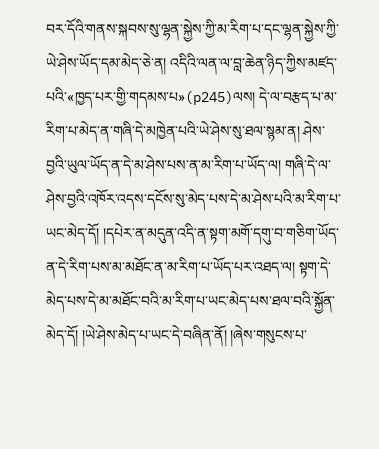བར་དོའི་གནས་སྐབས་སུ་ལྷན་སྐྱེས་ཀྱི་མ་རིག་པ་དང་ལྷན་སྐྱེས་ཀྱི་ཡེ་ཤེས་ཡོད་དམ་མེད་ཅེ་ན། འདིའི་ལན་ལ་བླ་ཆེན་ཉིད་ཀྱིས་མཛད་པའི་«ཁྱད་པར་གྱི་གདམས་པ»(p245)ལས། དེ་ལ་བརྩད་པ་མ་རིག་པ་མེད་ན་གཞི་དེ་མཁྱེན་པའི་ཡེ་ཤེས་སུ་ཐལ་སྙམ་ན། ཤེས་བྱའི་ཡུལ་ཡོད་ན་དེ་མ་ཤེས་པས་ན་མ་རིག་པ་ཡོད་ལ། གཞི་དེ་ལ་ཤེས་བྱའི་འཁོར་འདས་དངོས་སུ་མེད་པས་དེ་མ་ཤེས་པའི་མ་རིག་པ་ཡང་མེད་དོ། །དཔེར་ན་མདུན་འདི་ན་སྟག་མགོ་དགུ་བ་གཅིག་ཡོད་ན་དེ་རིག་པས་མ་མཐོང་ན་མ་རིག་པ་ཡོད་པར་འཐད་ལ། སྟག་དེ་མེད་པས་དེ་མ་མཐོང་བའི་མ་རིག་པ་ཡང་མེད་པས་ཐལ་བའི་སྐྱོན་མེད་དོ། །ཡེ་ཤེས་མེད་པ་ཡང་དེ་བཞིན་ནོ། །ཞེས་གསུངས་པ་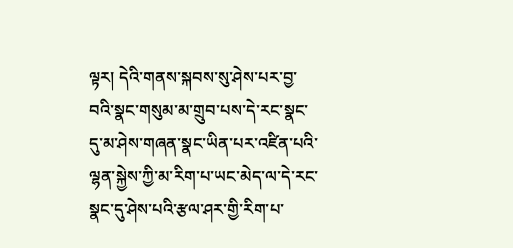ལྟར། དེའི་གནས་སྐབས་སུ་ཤེས་པར་བྱ་བའི་སྣང་གསུམ་མ་གྲུབ་པས་དེ་རང་སྣང་དུ་མ་ཤེས་གཞན་སྣང་ཡིན་པར་འཛིན་པའི་ལྷན་སྐྱེས་ཀྱི་མ་རིག་པ་ཡང་མེད་ལ་དེ་རང་སྣང་དུ་ཤེས་པའི་རྩལ་ཤར་གྱི་རིག་པ་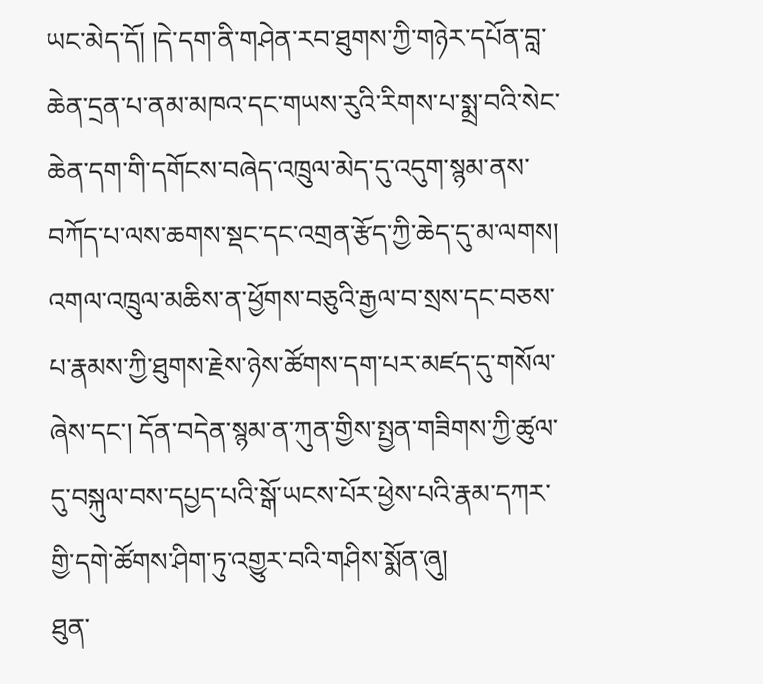ཡང་མེད་དོ། །དེ་དག་ནི་གཤེན་རབ་ཐུགས་ཀྱི་གཉེར་དཔོན་བླ་ཆེན་དྲན་པ་ནམ་མཁའ་དང་གཡས་རུའི་རིགས་པ་སྨྲ་བའི་སེང་ཆེན་དག་གི་དགོངས་བཞེད་འཁྲུལ་མེད་དུ་འདུག་སྙམ་ནས་བཀོད་པ་ལས་ཆགས་སྡང་དང་འགྲན་རྩོད་ཀྱི་ཆེད་དུ་མ་ལགས། འགལ་འཁྲུལ་མཆིས་ན་ཕྱོགས་བཅུའི་རྒྱལ་བ་སྲས་དང་བཅས་པ་རྣམས་ཀྱི་ཐུགས་རྗེས་ཉེས་ཚོགས་དག་པར་མཛད་དུ་གསོལ་ཞེས་དང་། དོན་བདེན་སྙམ་ན་ཀུན་གྱིས་སྤྱན་གཟིགས་ཀྱི་ཚུལ་དུ་བསྐུལ་བས་དཔྱད་པའི་སྒོ་ཡངས་པོར་ཕྱེས་པའི་རྣམ་དཀར་གྱི་དགེ་ཚོགས་ཤིག་ཏུ་འགྱུར་བའི་གཤིས་སྨོན་ཞུ།
ཐུན་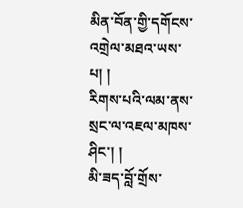མིན་བོན་གྱི་དགོངས་འགྲེལ་མཐའ་ཡས་པ། །
རིགས་པའི་ལམ་ནས་སྲང་ལ་འཇལ་མཁས་ཤིང་། །
མི་ཟད་བློ་གྲོས་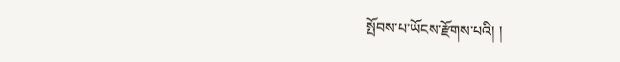སྤོབས་པ་ཡོངས་རྫོགས་པའི། །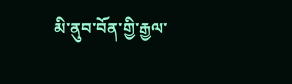མི་ནུབ་བོན་གྱི་རྒྱལ་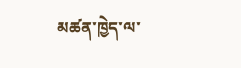མཚན་ཁྱེད་ལ་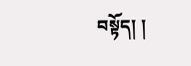བསྟོད། །